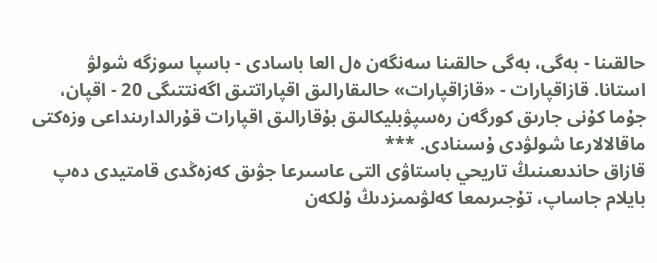حالقىنا - بەگى، بەگى حالقىنا سەنگەن ەل العا باسادى - باسپا سوزگە شولۋ
استانا. قازاقپارات - «قازاقپارات» حالىقارالىق اقپاراتتىق اگەنتتىگى 20 - اقپان، جۇما كۇنى جارىق كورگەن رەسپۋبليكالىق بۇقارالىق اقپارات قۇرالدارىنداعى وزەكتى ماقالالارعا شولۋدى ۇسىنادى. ***
قازاق حاندىعىنىڭ تاريحي باستاۋى التى عاسىرعا جۋىق كەزەڭدى قامتيدى دەپ بايلام جاساپ، تۇجىرىمعا كەلۋىمىزدىڭ ۇلكەن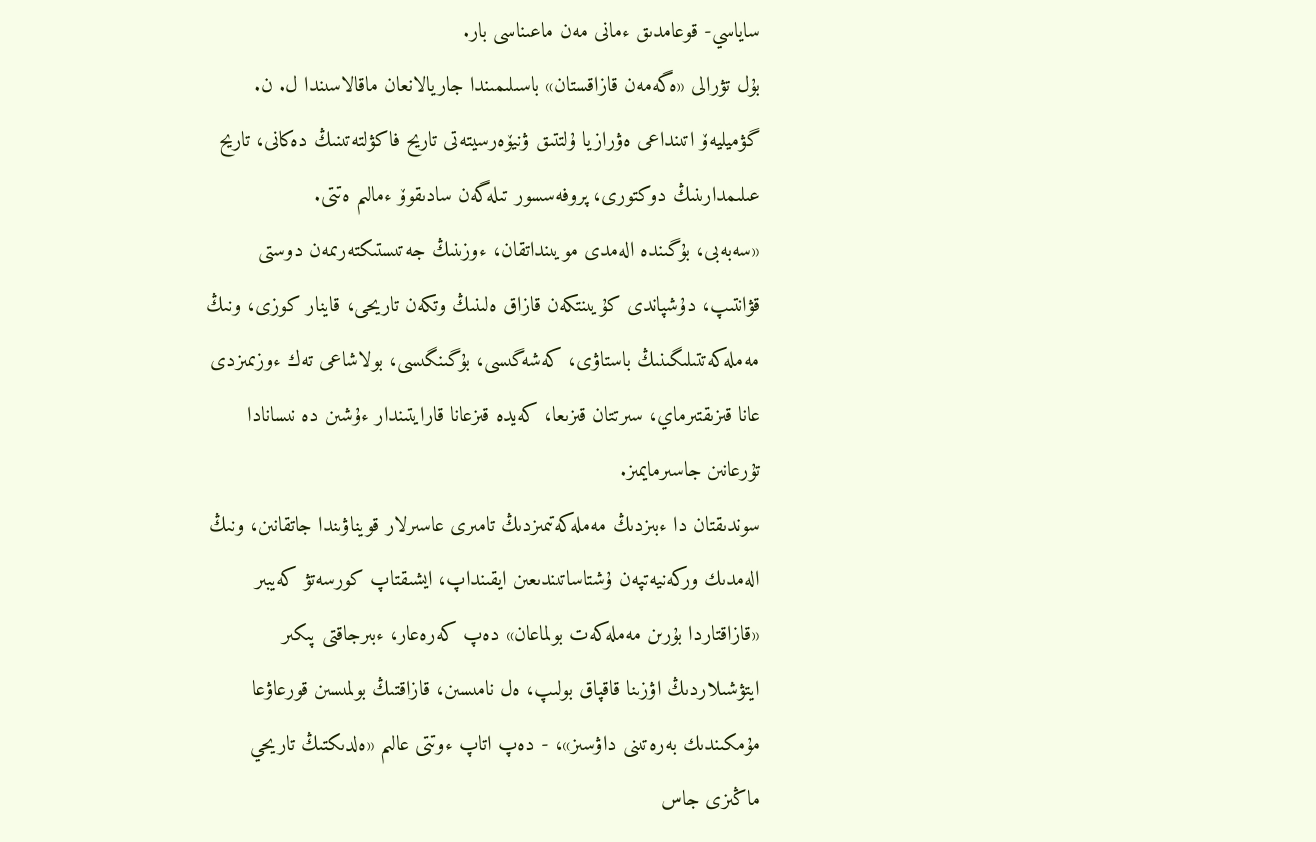ساياسي- قوعامدىق ءمانى مەن ماعىناسى بار.
بۇل تۋرالى «ەگەمەن قازاقستان» باسىلىمىندا جاريالانعان ماقالاسىندا ل. ن. گۋميليەۆ اتىنداعى ەۋرازيا ۇلتتىق ۋنيۆەرسيتەتى تاريح فاكۋلتەتىنىڭ دەكانى، تاريح عىلىمدارىنىڭ دوكتورى، پروفەسسور تىلەگەن سادىقوۆ ءمالىم ەتتى.
«سەبەبى، بۇگىندە الەمدى مويىنداتقان، ءوزىنىڭ جەتىستىكتەرىمەن دوستى قۋانتىپ، دۇشپاندى كۇيىنتكەن قازاق ەلىنىڭ وتكەن تاريحى، قاينار كوزى، ونىڭ مەملەكەتتىلىگىنىڭ باستاۋى، كەشەگىسى، بۇگىنگىسى، بولاشاعى تەك ءوزىمىزدى عانا قىزىقتىرماي، سىرتتان قىزىعا، كەيدە قىزعانا قارايتىندار ءۇشىن دە نىسانادا تۇرعانىن جاسىرمايمىز.
سوندىقتان دا ءبىزدىڭ مەملەكەتىمىزدىڭ تامىرى عاسىرلار قويناۋىندا جاتقانىن، ونىڭ الەمدىك وركەنيەتپەن ۇشتاساتىندىعىن ايقىنداپ، ايشىقتاپ كورسەتۋ كەيبىر «قازاقتاردا بۇرىن مەملەكەت بولماعان» دەپ كەرەعار، ءبىرجاقتى پىكىر ايتۋشىلاردىڭ اۋزىنا قاقپاق بولىپ، ەل نامىسىن، قازاقتىڭ بولمىسىن قورعاۋعا مۇمكىندىك بەرەتىنى داۋسىز»، - دەپ اتاپ ءوتتى عالىم «ەلدىكتىڭ تاريحي ماڭىزى جاس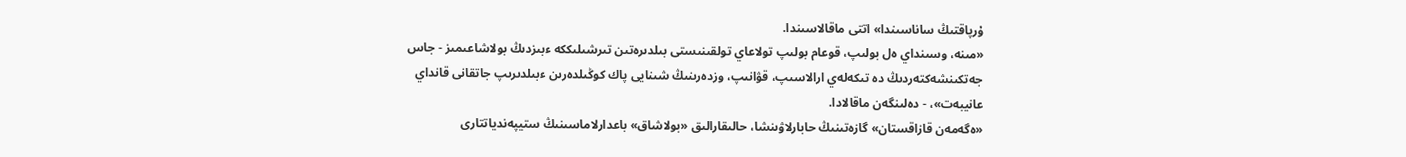ۇرپاقتىڭ ساناسىندا» اتتى ماقالاسىندا.
«مىنە، وسىنداي ەل بولىپ، قوعام بولىپ تولاعاي تولقىنىستى بىلدىرەتىن تىرشىلىككە ءبىزدىڭ بولاشاعىمىز - جاس جەتكىنشەكتەردىڭ دە تىكەلەي ارالاسىپ، قۋانىپ، وزدەرىنىڭ شىنايى پاك كوڭىلدەرىن ءبىلدىرىپ جاتقانى قانداي عانيبەت»، - دەلىنگەن ماقالادا.
«ەگەمەن قازاقستان» گازەتىنىڭ حابارلاۋىنشا، حالىقارالىق «بولاشاق» باعدارلاماسىنىڭ ستيپەندياتتارى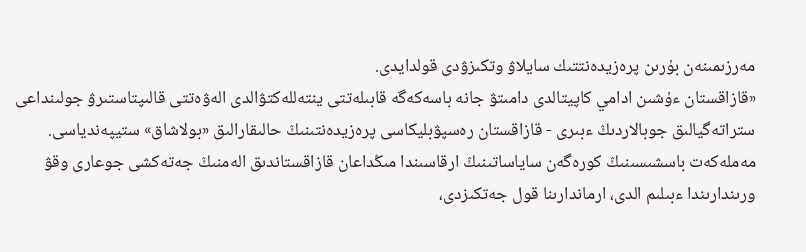مەرزىمىنەن بۇرىن پرەزيدەنتتىك سايلاۋ وتكىزۋدى قولدايدى.
«قازاقستان ءۇشىن ادامي كاپيتالدى دامىتۋ جانە باسەكەگە قابىلەتتى ينتەللەكتۋالدى الەۋەتتى قالىپتاستىرۋ جولىنداعى ستراتەگيالىق جوبالاردىڭ ءبىرى - قازاقستان رەسپۋبليكاسى پرەزيدەنتىنىڭ حالىقارالىق «بولاشاق» ستيپەندياسى.
مەملەكەت باسشىسىنىڭ كورەگەن ساياساتىنىڭ ارقاسىندا مىڭداعان قازاقستاندىق الەمنىڭ جەتەكشى جوعارى وقۋ ورىندارىندا ءبىلىم الدى، ارماندارىنا قول جەتكىزدى،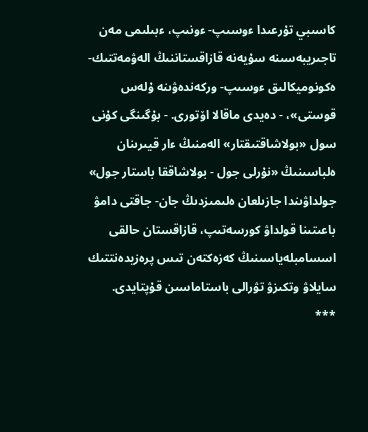كاسىبي تۇرعىدا ءوسىپ- ءونىپ، ءبىلىمى مەن تاجىريبەسىنە سۇيەنە قازاقستاننىڭ الەۋمەتتىك- ەكونوميكالىق ءوسىپ- وركەندەۋىنە ۇلەس قوستى»، - دەيدى ماقالا اۆتورى. - بۇگىنگى كۇنى سول «بولاشاقتىقتار» الەمنىڭ ءار قيىرىنان ەلباسىنىڭ «نۇرلى جول - بولاشاققا باستار جول» جولداۋىندا جازىلعان ەلىمىزدىڭ جان- جاقتى دامۋ باعىتىنا قولداۋ كورسەتىپ، قازاقستان حالقى اسسامبلەياسىنىڭ كەزەكتەن تىس پرەزيدەنتتىك سايلاۋ وتكىزۋ تۋرالى باستاماسىن قۇپتايدى.
***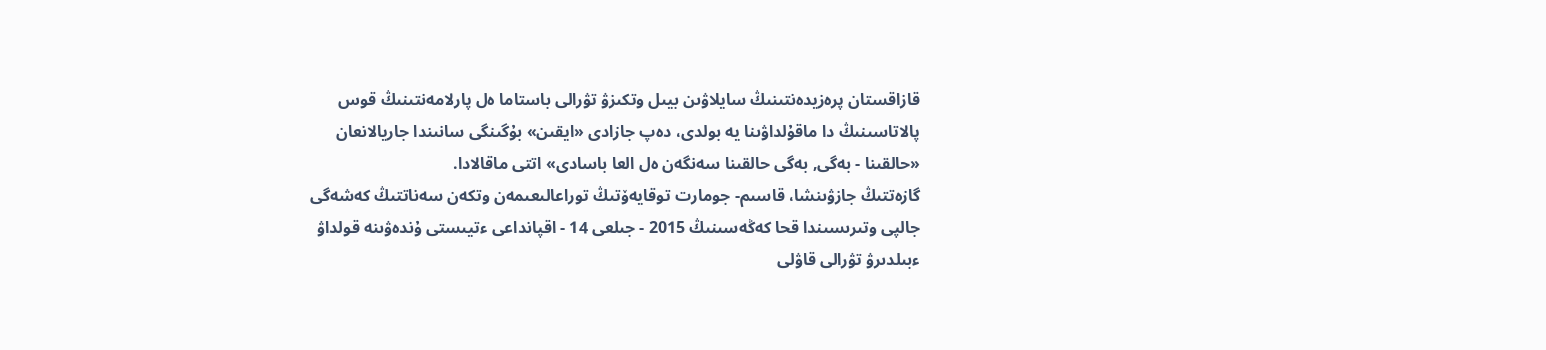قازاقستان پرەزيدەنتىنىڭ سايلاۋىن بيىل وتكىزۋ تۋرالى باستاما ەل پارلامەنتىنىڭ قوس پالاتاسىنىڭ دا ماقۇلداۋىنا يە بولدى، دەپ جازادى «ايقىن» بۇگىنگى سانىندا جاريالانعان «حالقىنا - بەگى, بەگى حالقىنا سەنگەن ەل العا باسادى» اتتى ماقالادا.
گازەتتىڭ جازۋىنشا، قاسىم- جومارت توقايەۆتىڭ توراعالىعىمەن وتكەن سەناتتىڭ كەشەگى جالپى وتىرىسىندا قحا كەڭەسىنىڭ 2015 - جىلعى 14 - اقپانداعى ءتيىستى ۇندەۋىنە قولداۋ ءبىلدىرۋ تۋرالى قاۋلى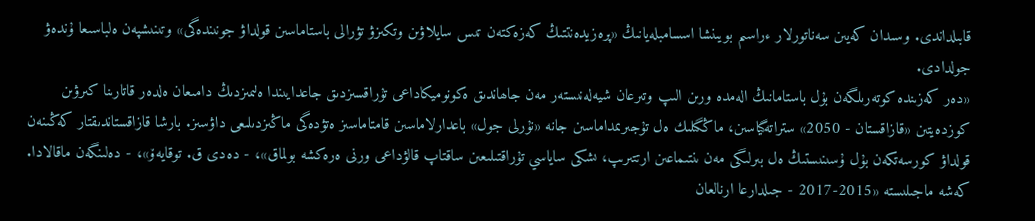قابىلداندى. وسىدان كەيىن سەناتورلار ءراسىم بويىنشا اسسامبلەيانىڭ «پرەزيدەنتتىڭ كەزەكتەن تىس سايلاۋىن وتكىزۋ تۋرالى باستاماسىن قولداۋ جونىندەگى» وتىنىشپەن ەلباسىعا ۇندەۋ جولدادى.
«دەر كەزىندە كوتەرىلگەن بۇل باستامانىڭ الەمدە ورىن الىپ وتىرعان شيەلەنىستەر مەن جاھاندىق ەكونوميكاداعى تۇراقسىزدىق جاعدايىندا ەلىمىزدىڭ دامىعان ەلدەر قاتارىنا كىرۋىن كوزدەيتىن «قازاقستان - 2050» ستراتەگياسىن، ماڭگىلىك ەل تۇجىرىمداماسىن جانە «نۇرلى جول» باعدارلاماسىن قامتاماسىز ەتۋدەگى ماڭىزدىلىعى داۋسىز. بارشا قازاقستاندىقتار كەڭىنەن قولداۋ كورسەتكەن بۇل ۇسىنىستىڭ ەل بىرلىگى مەن ىنتىماعىن ارتتىرىپ، ىشكى ساياسي تۇراقتىلىعىن ساقتاپ قالۋداعى ورنى ەرەكشە بولماق»، - دەدى ق. توقايەۆ»، - دەلىنگەن ماقالادا.
كەشە ماجىلىستە «2015-2017 - جىلدارعا ارنالعان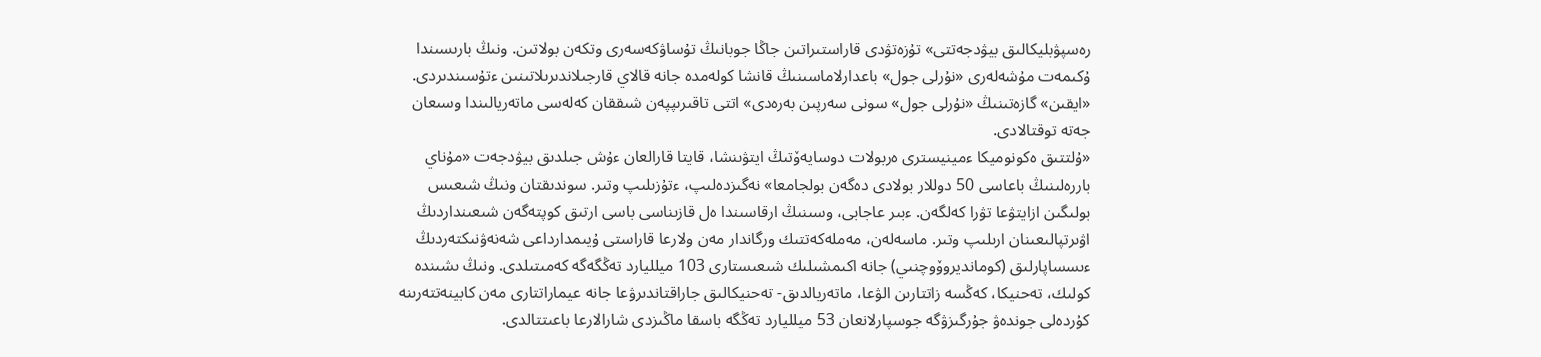رەسپۋبليكالىق بيۋدجەتتى» تۇزەتۋدى قاراستىراتىن جاڭا جوبانىڭ تۇساۋكەسەرى وتكەن بولاتىن. ونىڭ بارىسىندا ۇكىمەت مۇشەلەرى «نۇرلى جول» باعدارلاماسىنىڭ قانشا كولەمدە جانە قالاي قارجىلاندىرىلاتىنىن ءتۇسىندىردى. «ايقىن» گازەتىنىڭ «نۇرلى جول» سونى سەرپىن بەرەدى» اتتى تاقىرىپپەن شىققان كەلەسى ماتەريالىندا وسىعان جەتە توقتالادى.
«ۇلتتىق ەكونوميكا ءمينيسترى ەربولات دوسايەۆتىڭ ايتۋىنشا، قايتا قارالعان ءۇش جىلدىق بيۋدجەت «مۇناي باررەلىنىڭ باعاسى 50 دوللار بولادى دەگەن بولجامعا» نەگىزدەلىپ، ءتۇزىلىپ وتىر. سوندىقتان ونىڭ شىعىس بولىگىن ازايتۋعا تۋرا كەلگەن. ءبىر عاجابى، وسىنىڭ ارقاسىندا ەل قازىناسى باسى ارتىق كوپتەگەن شىعىنداردىڭ اۋىرتپالىعىنان ارىلىپ وتىر. ماسەلەن، مەملەكەتتىك ورگاندار مەن ولارعا قاراستى ۇيىمدارداعى شەنەۋنىكتەردىڭ ءىسساپارلىق (كومانديروۆوچنىي) جانە اكىمشىلىك شىعىستارى 103 ميلليارد تەڭگەگە كەمىتىلدى. ونىڭ ىشىندە كولىك، تەحنيكا، كەڭسە زاتتارىن الۋعا، ماتەريالدىق- تەحنيكالىق جاراقتاندىرۋعا جانە عيماراتتارى مەن كابينەتتەرىنە كۇردەلى جوندەۋ جۇرگىزۋگە جوسپارلانعان 53 ميلليارد تەڭگە باسقا ماڭىزدى شارالارعا باعىتتالدى.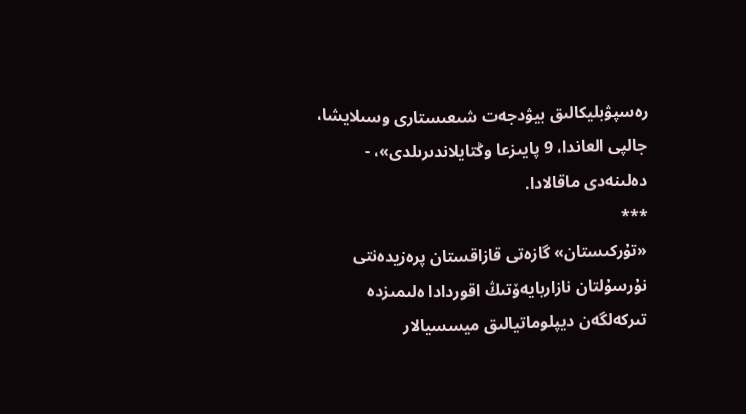رەسپۋبليكالىق بيۋدجەت شىعىستارى وسىلايشا، جالپى العاندا، 9 پايىزعا وڭتايلاندىرىلدى»، - دەلىنەدى ماقالادا.
***
«تۇركىستان» گازەتى قازاقستان پرەزيدەنتى نۇرسۇلتان نازاربايەۆتىڭ اقوردادا ەلىمىزدە تىركەلگەن ديپلوماتيالىق ميسسيالار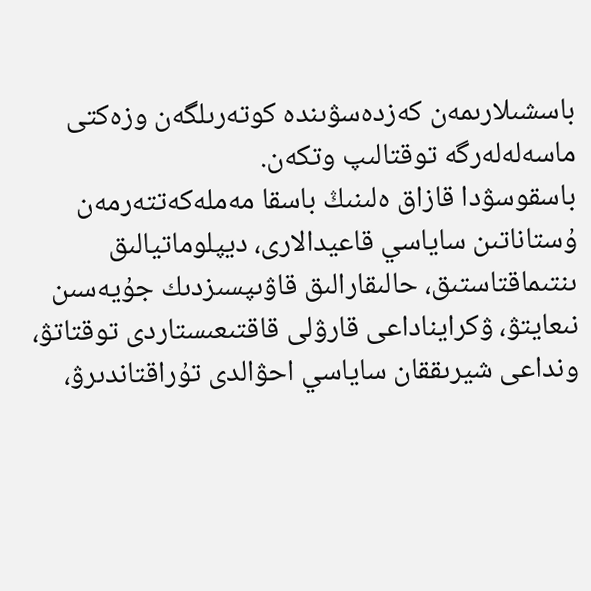باسشىلارىمەن كەزدەسۋىندە كوتەرىلگەن وزەكتى ماسەلەلەرگە توقتالىپ وتكەن.
باسقوسۋدا قازاق ەلىنىڭ باسقا مەملەكەتتەرمەن ۇستاناتىن ساياسي قاعيدالارى، ديپلوماتيالىق ىنتىماقتاستىق، حالىقارالىق قاۋىپسىزدىك جۇيەسىن نىعايتۋ، ۋكرايناداعى قارۋلى قاقتىعىستاردى توقتاتۋ، ونداعى شيرىققان ساياسي احۋالدى تۇراقتاندىرۋ،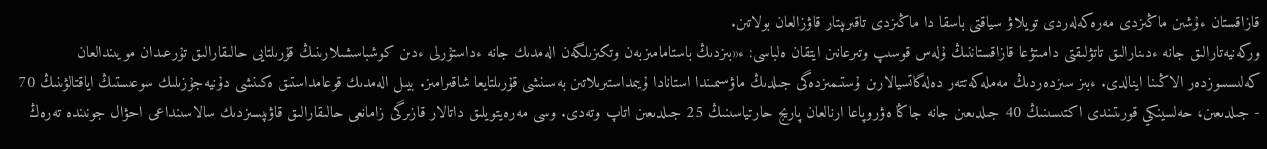قازاقستان ءۇشىن ماڭىزدى مەرەكەلەردى تويلاۋ سياقتى باسقا دا ماڭىزدى تاقىرىپتار قاۋزالعان بولاتىن.
وركەنيەتارالىق جانە ءدىنارالىق تاتۋلىقتى دامىتۋعا قازاقستاننىڭ ۇلەس قوسىپ وتىرعانىن ايتقان ەلباسى: ء«بىزدىڭ باستامامىزبەن وتكىزىلگەن الەمدىك جانە ءداستۇرلى ءدىن كوشباسشىلارىنىڭ قۇرىلتايى حالىقارالىق تۇرعىدان مويىندالعان كەلىسسوزدەر الاڭىنا اينالدى. ءبىز سىزدەردىڭ مەملەكەتتەر دەلەگاتسيالارىن ۇستىمىزدەگى جىلدىڭ ماۋسىمىندا استانادا ۇيىمداستىرىلاتىن بەسىنشى قۇرىلتايعا شاقىرامىز. بيىل الەمدىك قوعامداستىق ەكىنشى دۇنيەجۇزىلىك سوعىستىڭ اياقتالۋىنىڭ 70 - جىلدىعىن، حەلسينكي قورىتىندى اكتىسىنىڭ 40 جىلدىعىن جانە جاڭا ەۋروپاعا ارنالعان پاريج حارتياسىنىڭ 25 جىلدىعىن اتاپ وتەدى. وسى مەرەيتويلىق داتالار قازىرگى زامانعى حالىقارالىق قاۋىپسىزدىك سالاسىنداعى احۋال جونىندە تەرەڭ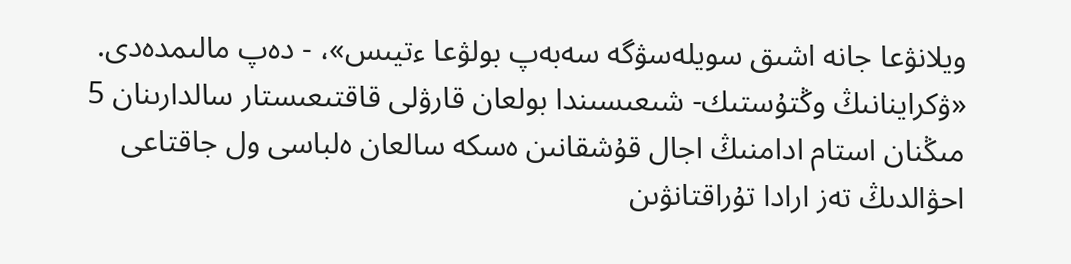ويلانۋعا جانە اشىق سويلەسۋگە سەبەپ بولۋعا ءتيىس»، - دەپ مالىمدەدى.
«ۋكراينانىڭ وڭتۇستىك- شىعىسىندا بولعان قارۋلى قاقتىعىستار سالدارىنان 5 مىڭنان استام ادامنىڭ اجال قۇشقانىن ەسكە سالعان ەلباسى ول جاقتاعى احۋالدىڭ تەز ارادا تۇراقتانۋىن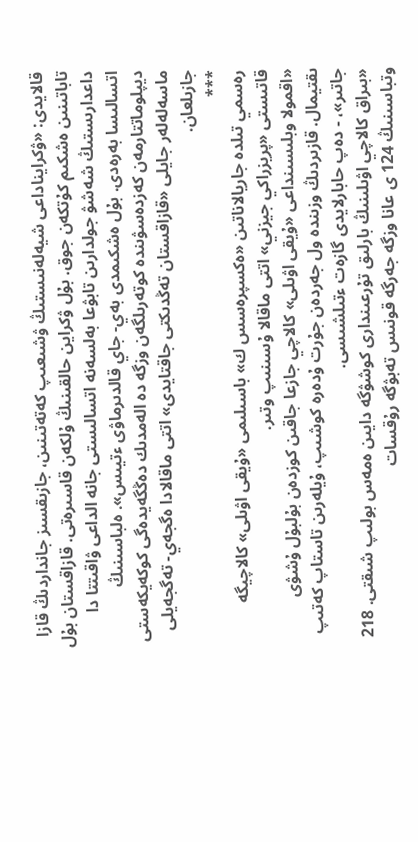قالايدى: «ۋكرايناداعى شيەلەنىستىڭ ۋشىعىپ كەتەتىنىن، جازىقسىز جانداردىڭ قازا تاباتىنىن ەشكىم كۇتكەن جوق. بۇل ۋكراين حالقىنىڭ ۇلكەن قاسىرەتى. قازاقستان بۇل داعدارىستىڭ شەشۋ جولدارىن تابۋعا بەلسەنە اتسالىستى جانە الداعى ۋاقىتتا دا اتسالىسا بەرەدى. بۇل ەشكىمدى بەي- جاي قالدىرماۋى ءتيىس». ەلباسىنىڭ ديپلوماتتارمەن كەزدەسۋىندە كوتەرىلگەن وزگە دە الەمدىك دەڭگەيدەگى كوكەيكەستى ماسەلەلەر جايلى «قازاقستان تەڭدىكتى جاقتايدى» اتتى ماقالادا ەگجەي- تەگجەيلى جازىلعان.
***
رەسمي تىلدە جاريالاناتىن «ەكسپرەسس ك» باسىلىمى «ۇيقى اۋىلى» كالاچيگە قاتىستى «پريزراكي جيزني» اتتى ماقالا ۇسىنىپ وتىر.
«اقمولا وبلىسىنداعى «ۇيقى اۋىلى» كالاچي جازعا جاقىن كوزدەن بۇلبۇل ۇشۋى ىقتيمال. قازىردىڭ وزىندە ول جەردەن جۇرت ۇدەرە كوشىپ، ۇيلەرىن تاستاپ كەتىپ جاتىر»، - دەپ حابارلايدى گازەت ءتىلشىسى.
«بىراق كالاچي اۋىلىنىڭ بارلىق تۇرعىندارى كوشۋگە دايىن ەمەس بولىپ شىقتى. 218 وتباسىنىڭ 124 ى عانا وزگە جەرگە قونىس تەبۋگە رۇقسات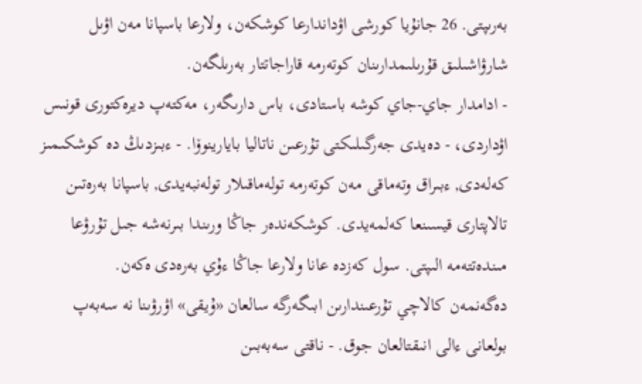بەرىپتى. 26 جانۇيا كورشى اۋداندارعا كوشكەن، ولارعا باسپانا مەن اۋىل شارۋاشىلىق قۇرىلىمدارىنان كوتەرمە قاراجاتتار بەرىلگەن.
- ادامدار جاي-جاي كوشە باستادى، باس دارىگەر، مەكتەپ ديرەكتورى قونىس اۋداردى، - دەيدى جەرگىلىكتى تۇرعىن ناتاليا بايارينوۆا. - ءبىزدىڭ دە كوشكىمىز كەلەدى, ءبىراق وتەماقى مەن كوتەرمە تولەماقىلار تولەنبەيدى, باسپانا بەرەتىن تالاپتارى قيسىنعا كەلمەيدى. كوشكەندەر جاڭا ورىندا بىرنەشە جىل تۇرۋعا مىندەتتەمە الىپتى. سول كەزدە عانا ولارعا جاڭا ءۇي بەرەدى ەكەن.
دەگەنمەن كالاچي تۇرعىندارىن ابىگەرگە سالعان «ۇيقى» اۋرۋىنا نە سەبەپ بولعانى ءالى انىقتالعان جوق. - ناقتى سەبەبىن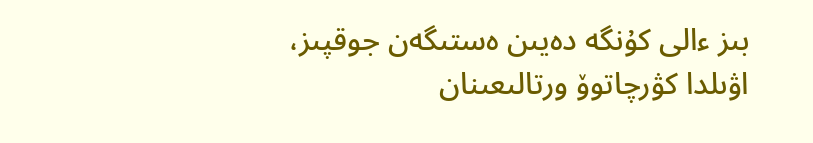بىز ءالى كۇنگە دەيىن ەستىگەن جوقپىز، اۋىلدا كۋرچاتوۆ ورتالىعىنان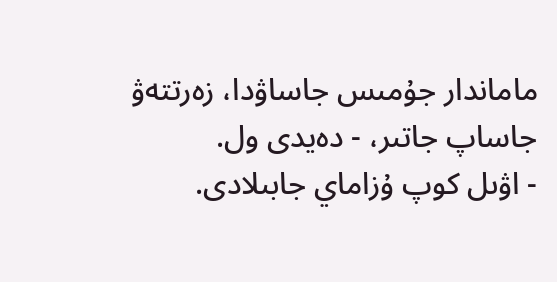ماماندار جۇمىس جاساۋدا، زەرتتەۋ جاساپ جاتىر، - دەيدى ول.
- اۋىل كوپ ۇزاماي جابىلادى.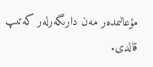مۇعالىمدەر مەن دارىگەرلەر كەتىپ قالدى.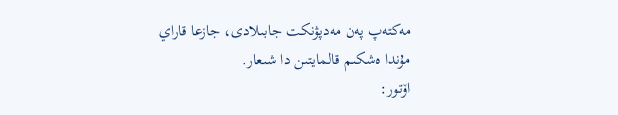مەكتەپ پەن مەدپۋنكت جابىلادى، جازعا قاراي مۇندا ەشكىم قالمايتىن دا شىعار.
اۆتور: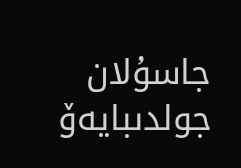جاسۇلان جولدىبايەۆ